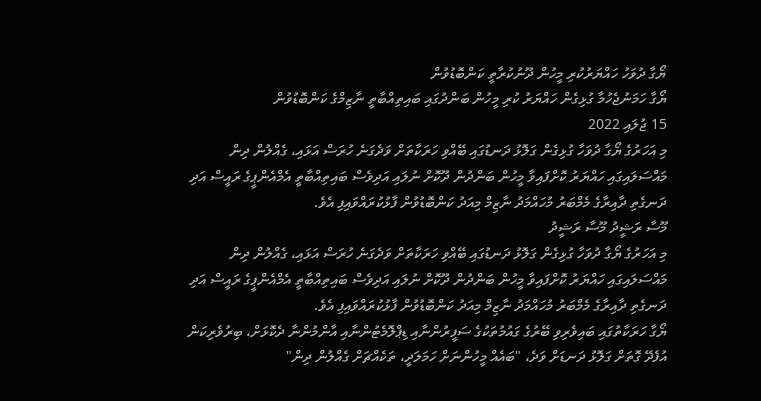ޔޯގާ ދުވަހު ހައްޔަރުކުރި މީހުން ދޫނުކުރާތީ ކަންބޮޑުވުން
ޔޯގާ ހަމަނުޖެހުމާ ގުޅިގެން ހައްޔަރު ކުރި މީހުން ބަންދުގައި ބައިތިއްބާތީ ނާޒިމްގެ ކަންބޮޑުވުން
15 ޖުލައި 2022
މި އަހަރުގެ ޔޯގާ ދުވަހާ ގުޅިގެން ގަލޮޅު ދަނޑުގައި ބޭއްވި ހަރަކާތަށް ވަދެގަނެ ހުރަސް އަޅައި، ގެއްލުން ދިން މައްސަލައިގައި ހައްޔަރު ކޮށްފައިވާ މީހުން ބަންދުން ދޫކޮށް ނުލައި އަދިވެސް ބައިތިއްބާތީ އެމްއެންޕީގެ ރައީސް އަދި ދަނގެތި ދާއިރާގެ މެމްބަރު މުހައްމަދު ނާޒިމް މިއަދު ކަންބޮޑުވުން ފާޅުކުރައްވައިފި އެވެ.
މޫސާ ރަޝީދު މޫސާ ރަޝީދު
މި އަހަރުގެ ޔޯގާ ދުވަހާ ގުޅިގެން ގަލޮޅު ދަނޑުގައި ބޭއްވި ހަރަކާތަށް ވަދެގަނެ ހުރަސް އަޅައި، ގެއްލުން ދިން މައްސަލައިގައި ހައްޔަރު ކޮށްފައިވާ މީހުން ބަންދުން ދޫކޮށް ނުލައި އަދިވެސް ބައިތިއްބާތީ އެމްއެންޕީގެ ރައީސް އަދި ދަނގެތި ދާއިރާގެ މެމްބަރު މުހައްމަދު ނާޒިމް މިއަދު ކަންބޮޑުވުން ފާޅުކުރައްވައިފި އެވެ.
ޔޯގާ ހަރަކާތުގައި ބައިވެރިވި ބޭރުގެ ގައުމުތަކުގެ ސަފީރުންނާއި ޑިޕްލޮމެޓުންނާއި އާންމުންނާ ދެކޮޅަށް، ބިރުވެރިކަން އުފެދޭ ގޮތަށް ގަލޮޅު ދަނޑަށް ވަދެ، "ބައެއް މީހުންނަށް ހަމަލަދީ، ތަކެއްޗަށް ގެއްލުން ދިން"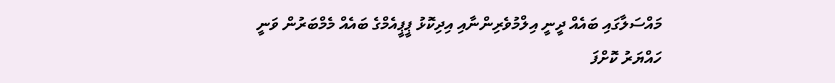މައްސަލާގައި ބައެއް ދީނީ އިލްމުވެރިންނާއި އިދިކޮޅު ޕީޕީއެމްގެ ބައެއް މެމްބަރުން ވަނީ ހައްޔަރު ކޮށްފަ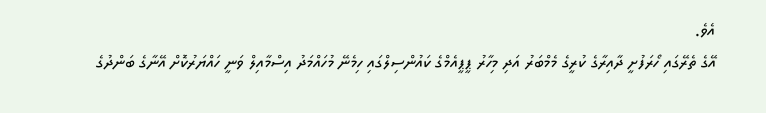އެވެ.
އޭގެ ތެރޭގައި ހޯރަފުށީ ދާއިރާގެ ކުރީގެ މެމްބަރު އަދި މިހާރު ޕީޕީއެމްގެ ކައުންސިލްގައި ހިމެނޭ މުހައްމަދު އިސްމާއިލް ވަނީ ހައްޔަރުކޮށް އޭނާގެ ބަންދުގެ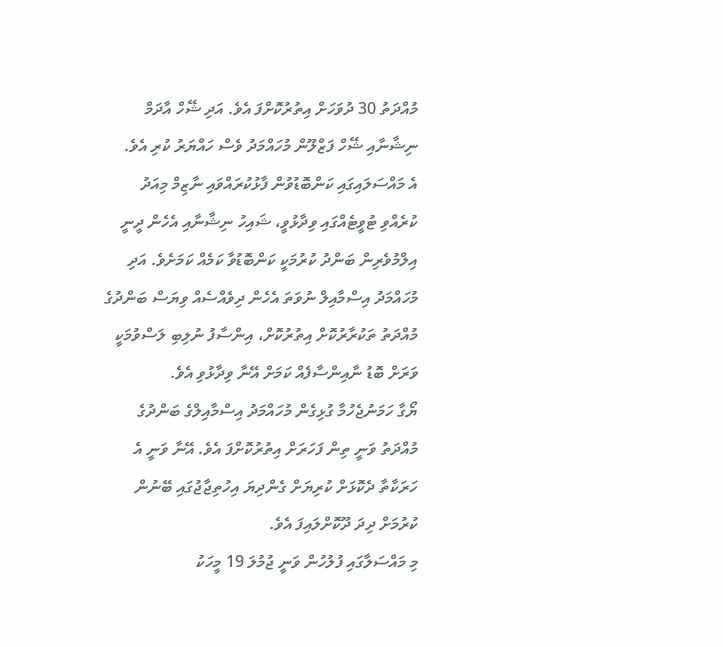މުއްދަތު 30 ދުވަހަށް އިތުރުކޮށްފަ އެވެ. އަދި ޝޭހް އާދަމް ނިޝާނާއި ޝޭހް ފަޒްލޫން މުހައްމަދު ވެސް ހައްޔަރު ކުރި އެވެ.
އެ މައްސަލައިގައި ކަންބޮޑުވުން ފާޅުކުރައްވައި ނާޒިމް މިއަދު ކުރެއްވި ޓުވީޓެއްގައި ވިދާޅުވީ، ޝައިހު ނިޝާނާއި އެހެން ދީނީ އިލްމުވެރިން ބަންދު ކުރުމަކީ ކަންބޮޑުވާ ކަމެއް ކަމަށެވެ. އަދި މުހައްމަދު އިސްމާއިލް ނުވަތަ އެހެން ދިވެއްސެއް ވިޔަސް ބަންދުގެ މުއްދަތު ތަކުރާރުކޮށް އިތުރުކޮށް، އިންސާފު ނުލިބި ލަސްވުމަކީ ވަރަށް ބޮޑު ނާއިންސާފެއް ކަމަށް އޭނާ ވިދާޅުވި އެވެ.
ޔޯގާ ހަމަނުޖެހުމާ ގުޅިގެން މުހައްމަދު އިސްމާއިލްގެ ބަންދުގެ މުއްދަތު ވަނީ ތިން ފަހަރަށް އިތުރުކޮށްފަ އެވެ. އޭނާ ވަނީ އެ ހަރަކާތާ ދެކޮޅަށް ކުރިޔަށް ގެންދިޔަ އިހުތިޖާޖުގައި ބޭނުން ކުރުމަށް ދިދަ ދޫކޮށްލައިފަ އެވެ.
މި މައްސަލާގައި ފުލުހުން ވަނީ ޖުމުލަ 19 މީހަކު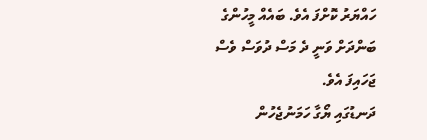ހައްޔަރު ކޮށްފަ އެވެ. ބައެއް މީހުންގެ ބަންދަށް ވަނީ ދެ މަސް ދުވަސް ވެސް ޖަހައިފަ އެވެ.
ދަނޑުގައި ޔޯގާ ހަމަނުޖެހުން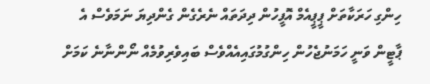ހިންގި ހަރަކާތަށް ޕީޕީއެމް އޮފީހުން ދިދަތައް ނެރެގެން ގެންދިޔަ ނަމަވެސް އެ ޕާޓީން ވަނީ ހަމަނުޖެހުން ހިންގުމުގައިއެއްވެސް ބައިވެރިވުމެއް ނޯންނާނެ ކަމަށް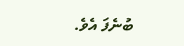ބުނެފަ އެވެ.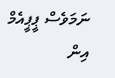ނަމަވެސް ޕީޕީއެމް އިން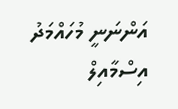އަންނަނީ މުހައްމަދު އިސްމާއިލް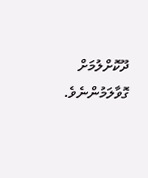ދޫކޮށްލުމަށް ގޮވާލަމުންނެވެ.